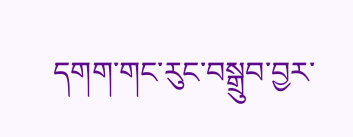དགག་གང་རུང་བསྒྲུབ་བྱར་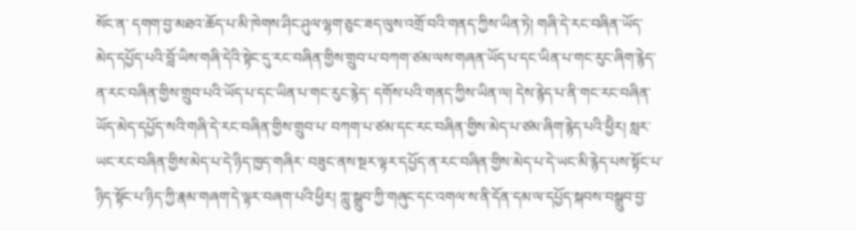སོང་ན་ དགག་བྱ་མཐའ་ཆོད་པ་མི་ཁེགས་ཤིང་ཤུལ་ལྷག་ཅུང་ཟད་ལུས་འགྲོ་བའི་གནད་ཀྱིས་ཡིན་ཏེ། གཞི་དེ་རང་བཞིན་ཡོད་མེད་དཔྱོད་པའི་བློ་ཡིས་གཞི་དེའི་སྟེང་དུ་རང་བཞིན་གྱིས་གྲུབ་པ་བཀག་ཙམ་ལས་གཞན་ཡོད་པ་དང་ཡིན་པ་གང་རུང་ཞིག་རྙེད་ན་རང་བཞིན་གྱིས་གྲུབ་པའི་ཡོད་པ་དང་ཡིན་པ་གང་རུང་རྙེད་ དགོས་པའི་གནད་ཀྱིས་ཡིན་ལ། དེས་རྙེད་པ་ནི་གང་རང་བཞིན་ཡོད་མེད་དཔྱོད་སའི་གཞི་དེ་རང་བཞིན་གྱིས་གྲུབ་པ་ བཀག་པ་ཙམ་དང་རང་བཞིན་གྱིས་མེད་པ་ཙམ་ཞིག་རྙེད་པའི་ཕྱིེར། སླར་ཡང་རང་བཞིན་གྱིས་མེད་པ་དེ་ཉིད་ཁྱད་གཞིར་ བཟུང་ནས་སྔར་ལྟར་དཔྱོད་ན་རང་བཞིན་གྱིས་མེད་པ་དེ་ཡང་མི་རྙེད་པས་སྟོང་པ་ཉིད་སྟོང་པ་ཉིད་ཀྱི་རྣམ་གཞག་དེ་ལྟར་བཞག་པའི་ཕྱིར། ཀླུ་སྒྲུབ་ཀྱི་གཞུང་དང་འགལ་ས་ནི་དོན་དམ་ལ་དཔྱོད་སྐབས་བསྒྲུབ་བྱ་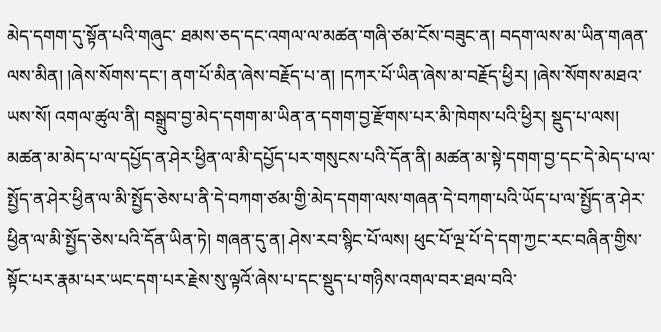མེད་དགག་དུ་སྟོན་པའི་གཞུང་ ཐམས་ཅད་དང་འགལ་ལ་མཚན་གཞི་ཙམ་ངོས་བཟུང་ན། བདག་ལས་མ་ཡིན་གཞན་ལས་མིན། །ཞེས་སོགས་དང་། ནག་པོ་མིན་ཞེས་བརྗོད་པ་ན། །དཀར་པོ་ཡིན་ཞེས་མ་བརྗོད་ཕྱིར། །ཞེས་སོགས་མཐའ་ཡས་སོ། འགལ་ཚུལ་ནི། བསྒྲུབ་བྱ་མེད་དགག་མ་ཡིན་ན་དགག་བྱ་རྫོགས་པར་མི་ཁེགས་པའི་ཕྱིར། སྡུད་པ་ལས། མཚན་མ་མེད་པ་ལ་དཔྱོད་ན་ཤེར་ཕྱིན་ལ་མི་དཔྱོད་པར་གསུངས་པའི་དོན་ནི། མཚན་མ་སྟེ་དགག་བྱ་དང་དེ་མེད་པ་ལ་སྤྱོད་ན་ཤེར་ཕྱིན་ལ་མི་སྤྱོད་ཅེས་པ་ནི་དེ་བཀག་ཙམ་གྱི་མེད་དགག་ལས་གཞན་དེ་བཀག་པའི་ཡོད་པ་ལ་སྤྱོད་ན་ཤེར་ཕྱིན་ལ་མི་སྤྱོད་ཅེས་པའི་དོན་ཡིན་ཏེ། གཞན་དུ་ན། ཤེས་རབ་སྙིང་པོ་ལས། ཕུང་པོ་ལྔ་པོ་དེ་དག་ཀྱང་རང་བཞིན་གྱིས་སྟོང་པར་རྣམ་པར་ཡང་དག་པར་རྗེས་སུ་ལྟའོ་ཞེས་པ་དང་སྡུད་པ་གཉིས་འགལ་བར་ཐལ་བའི་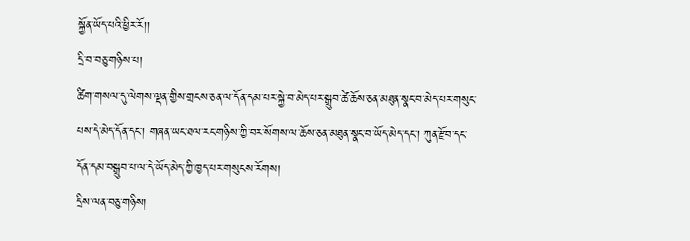སྐྱོན་ཡོད་པའི་ཕྱིར་རོ།།
དྲི་བ་བཅུ་གཉིས་པ།
ཚིག་གསལ་དུ་ལེགས་ལྡན་གྱིས་གྲངས་ཅན་ལ་དོན་དམ་པར་སྐྱེ་བ་མེད་པར་སྒྲུབ་ཚེ་ཆོས་ཅན་མཐུན་སྣང་བ་མེད་པར་གསུང་པས་དེ་མེད་དོན་དང་། གཞན་ཡང་ཐལ་རང་གཉིས་ཀྱི་བར་སོགས་ལ་ཆོས་ཅན་མཐུན་སྣང་བ་ཡོད་མེད་དང་། ཀུན་རྫོབ་དང་དོན་དམ་བསྒྲུབ་པ་ལ་དེ་ཡོད་མེད་ཀྱི་ཁྱད་པར་གསུངས་རོགས།
དྲིས་ལན་བཅུ་གཉིས།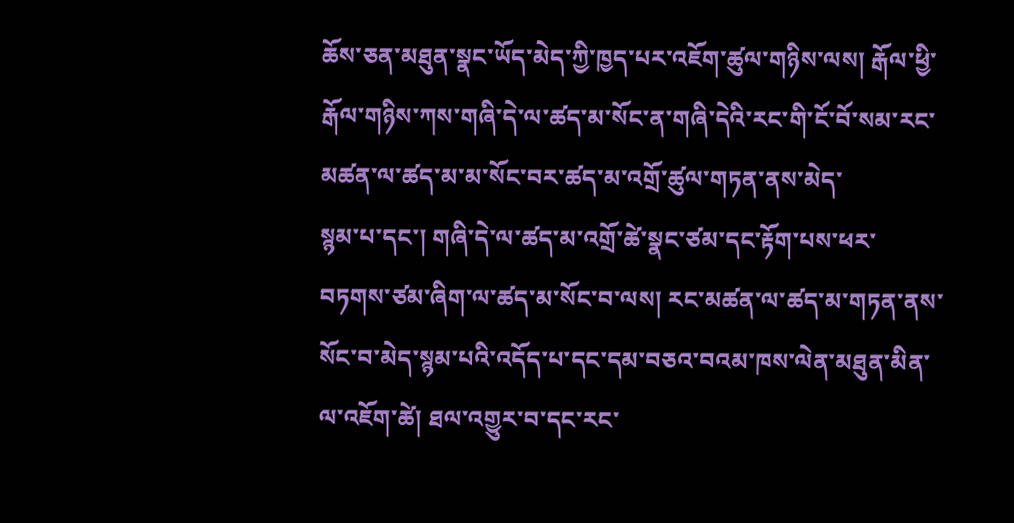ཆོས་ཅན་མཐུན་སྣང་ཡོད་མེད་ཀྱི་ཁྱད་པར་འཇོག་ཚུལ་གཉིས་ལས། རྒོལ་ཕྱི་རྒོལ་གཉིས་ཀས་གཞི་དེ་ལ་ཚད་མ་སོང་ན་གཞི་དེའི་རང་གི་ངོ་བོ་སམ་རང་མཚན་ལ་ཚད་མ་མ་སོང་བར་ཚད་མ་འགྲོ་ཚུལ་གཏན་ནས་མེད་
སྙམ་པ་དང་། གཞི་དེ་ལ་ཚད་མ་འགྲོ་ཚེ་སྣང་ཙམ་དང་རྟོག་པས་ཕར་བཏགས་ཙམ་ཞིག་ལ་ཚད་མ་སོང་བ་ལས། རང་མཚན་ལ་ཚད་མ་གཏན་ནས་སོང་བ་མེད་སྙམ་པའི་འདོད་པ་དང་དམ་བཅའ་བའམ་ཁས་ལེན་མཐུན་མིན་ལ་འཇོག་ཚེ། ཐལ་འགྱུར་བ་དང་རང་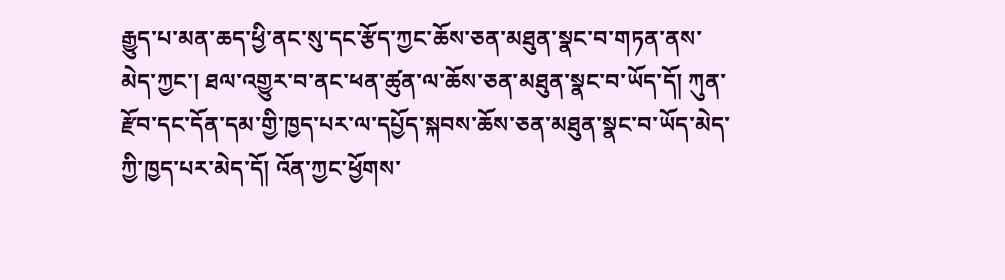རྒྱུད་པ་མན་ཆད་ཕྱི་ནང་སུ་དང་རྩོད་ཀྱང་ཆོས་ཅན་མཐུན་སྣང་བ་གཏན་ནས་མེད་ཀྱང་། ཐལ་འགྱུར་བ་ནང་ཕན་ཚུན་ལ་ཆོས་ཅན་མཐུན་སྣང་བ་ཡོད་དོ། ཀུན་རྫོབ་དང་དོན་དམ་གྱི་ཁྱད་པར་ལ་དཔྱོད་སྐབས་ཆོས་ཅན་མཐུན་སྣང་བ་ཡོད་མེད་ཀྱི་ཁྱད་པར་མེད་དོ། འོན་ཀྱང་ཕྱོགས་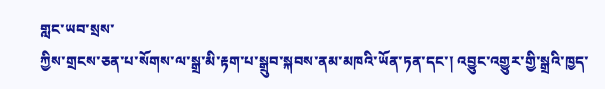གླང་ཡབ་སྲས་
ཀྱིས་གྲངས་ཅན་པ་སོགས་ལ་སྒྲ་མི་རྟག་པ་སྒྲུབ་སྐབས་ནམ་མཁའི་ཡོན་ཏན་དང་། འབྱུང་འགྱུར་གྱི་སྒྲའི་ཁྱད་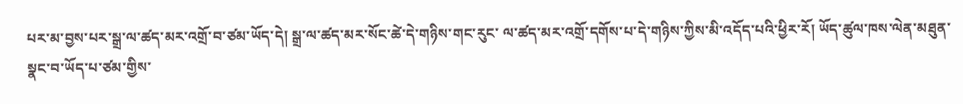པར་མ་བྱས་པར་སྒྲ་ལ་ཚད་མར་འགྲོ་བ་ཙམ་ཡོད་དེ། སྒྲ་ལ་ཚད་མར་སོང་ཚེ་དེ་གཉིས་གང་རུང་ ལ་ཚད་མར་འགྲོ་དགོས་པ་དེ་གཉིས་ཀྱིས་མི་འདོད་པའི་ཕྱིར་རོ། ཡོད་ཚུལ་ཁས་ལེན་མཐུན་སྣང་བ་ཡོད་པ་ཙམ་གྱིས་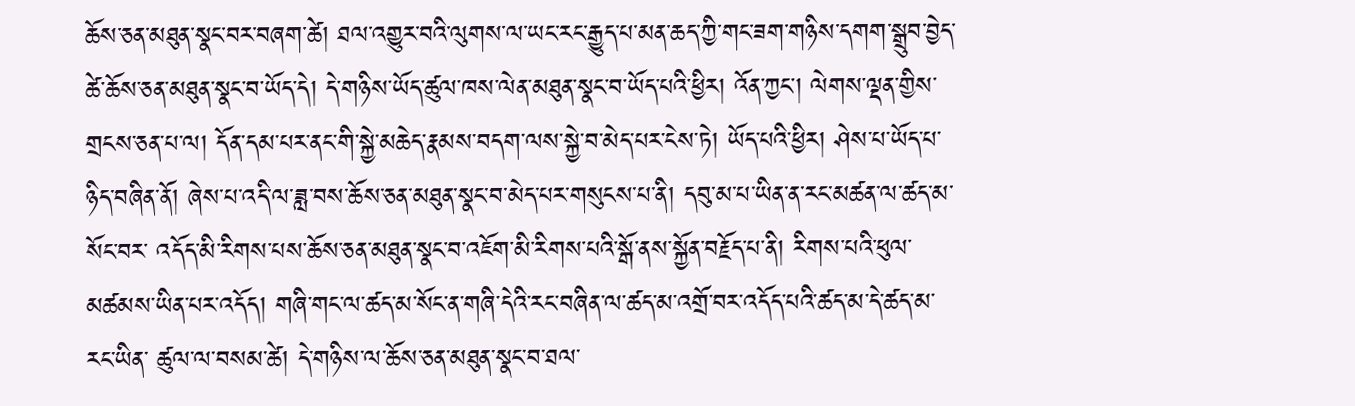ཆོས་ཅན་མཐུན་སྣང་བར་བཞག་ཚེ། ཐལ་འགྱུར་བའི་ལུགས་ལ་ཡང་རང་རྒྱུད་པ་མན་ཆད་ཀྱི་གང་ཟག་གཉིས་དགག་སྒྲུབ་བྱེད་ཚེ་ཆོས་ཅན་མཐུན་སྣང་བ་ཡོད་དེ། དེ་གཉིས་ཡོད་ཚུལ་ཁས་ལེན་མཐུན་སྣང་བ་ཡོད་པའི་ཕྱིར། འོན་ཀྱང་། ལེགས་ལྡན་གྱིས་གྲངས་ཅན་པ་ལ། དོན་དམ་པར་ནང་གི་སྐྱེ་མཆེད་རྣམས་བདག་ལས་སྐྱེ་བ་མེད་པར་ངེས་ཏེ། ཡོད་པའི་ཕྱིར། ཤེས་པ་ཡོད་པ་ཉིད་བཞིན་ནོ། ཞེས་པ་འདི་ལ་ཟླ་བས་ཆོས་ཅན་མཐུན་སྣང་བ་མེད་པར་གསུངས་པ་ནི། དབུ་མ་པ་ཡིན་ན་རང་མཚན་ལ་ཚད་མ་སོང་བར་ འདོད་མི་རིགས་པས་ཆོས་ཅན་མཐུན་སྣང་བ་འཇོག་མི་རིགས་པའི་སྒོ་ནས་སྐྱོན་བརྗོད་པ་ནི། རིགས་པའི་ཕུལ་མཚམས་ཡིན་པར་འདོད། གཞི་གང་ལ་ཚད་མ་སོང་ན་གཞི་དེའི་རང་བཞིན་ལ་ཚད་མ་འགྲོ་བར་འདོད་པའི་ཚད་མ་དེ་ཚད་མ་རང་ཡིན་ ཚུལ་ལ་བསམ་ཚེ། དེ་གཉིས་ལ་ཆོས་ཅན་མཐུན་སྣང་བ་ཐལ་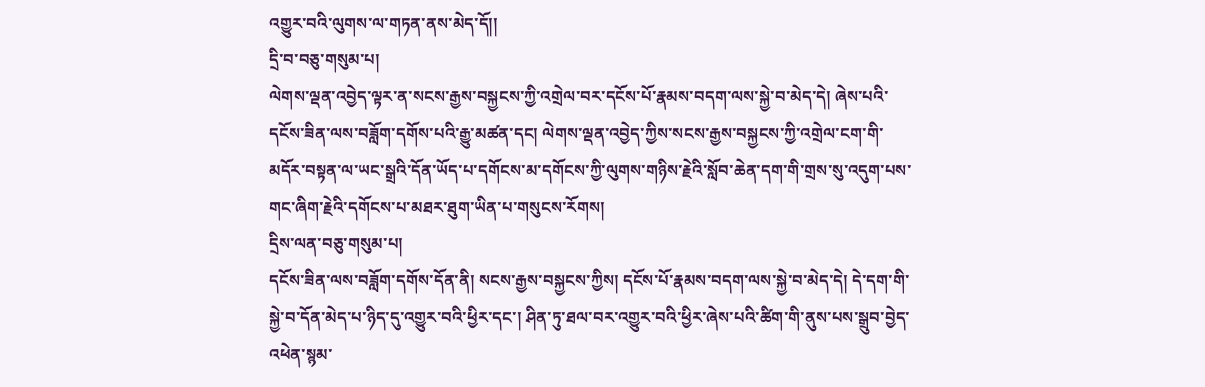འགྱུར་བའི་ལུགས་ལ་གཏན་ནས་མེད་དོ།།
དྲི་བ་བཅུ་གསུམ་པ།
ལེགས་ལྡན་འབྱེད་ལྟར་ན་སངས་རྒྱས་བསྐྱངས་ཀྱི་འགྲེལ་བར་དངོས་པོ་རྣམས་བདག་ལས་སྐྱེ་བ་མེད་དེ། ཞེས་པའི་དངོས་ཟིན་ལས་བཟློག་དགོས་པའི་རྒྱུ་མཚན་དང། ལེགས་ལྡན་འབྱེད་ཀྱིས་སངས་རྒྱས་བསྐྱངས་ཀྱི་འགྲེལ་ངག་གི་མདོར་བསྟན་ལ་ཡང་སྒྲའི་དོན་ཡོད་པ་དགོངས་མ་དགོངས་ཀྱི་ལུགས་གཉིས་རྗེའི་སློབ་ཆེན་དག་གི་གྲས་སུ་འདུག་པས་གང་ཞིག་རྗེའི་དགོངས་པ་མཐར་ཐུག་ཡིན་པ་གསུངས་རོགས།
དྲིས་ལན་བཅུ་གསུམ་པ།
དངོས་ཟིན་ལས་བཟློག་དགོས་དོན་ནི། སངས་རྒྱས་བསྐྱངས་ཀྱིས། དངོས་པོ་རྣམས་བདག་ལས་སྐྱེ་བ་མེད་དེ། དེ་དག་གི་སྐྱེ་བ་དོན་མེད་པ་ཉིད་དུ་འགྱུར་བའི་ཕྱིར་དང་། ཤིན་ཏུ་ཐལ་བར་འགྱུར་བའི་ཕྱིར་ཞེས་པའི་ཚིག་གི་ནུས་པས་སྒྲུབ་བྱེད་འཕེན་སྙམ་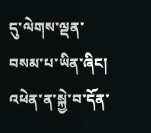དུ་ལེགས་ལྡན་བསམ་པ་ཡིན་ཞིང། འཕེན་ན་སྐྱེ་བ་དོན་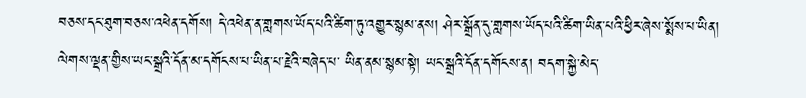བཅས་དང་ཐུག་བཅས་འཕེན་དགོས། དེ་འཕེན་ན་གླགས་ཡོད་པའི་ཚིག་ཏུ་འགྱུར་སྙམ་ནས། ཤེར་སྒྲོན་དུ་གླགས་ཡོད་པའི་ཚིག་ཡིན་པའི་ཕྱིར་ཞེས་སྨོས་པ་ཡིན། ལེགས་ལྡན་གྱིས་ཡང་སྒྲའི་དོན་མ་དགོངས་པ་ཡིན་པ་རྗེའི་བཞེད་པ་ ཡིན་ནམ་སྙམ་སྟེ། ཡང་སྒྲའི་དོན་དགོངས་ན། བདག་སྐྱེ་མེད་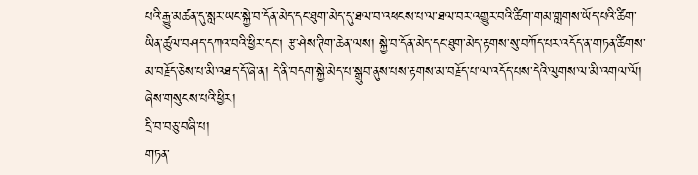པའི་རྒྱུ་མཚན་དུ་སླར་ཡང་སྐྱེ་བ་དོན་མེད་དང་ཐུག་མེད་དུ་ཐལ་བ་འཕངས་པ་ལ་ཐལ་བར་འགྱུར་བའི་ཚིག་གམ་གླགས་ཡོད་པའི་ཚིག་ཡིན་ཚུལ་བཤད་དཀའ་བའི་ཕྱིར་དང། རྩ་ཤེས་ཊིག་ཆེན་ལས། སྐྱེ་བ་དོན་མེད་དང་ཐུག་མེད་རྟགས་སུ་བཀོད་པར་འདོད་ན་གཏན་ཚིགས་མ་བརྗོད་ཅེས་པ་མི་འཐད་དོ་ཞེ་ན། དེ་ནི་བདག་སྐྱེ་མེད་པ་སྒྲུབ་ནུས་པས་རྟགས་མ་བརྗོད་པ་ལ་འདོད་པས་དེའི་ལུགས་ལ་མི་འགལ་ལོ། ཞེས་གསུངས་པའི་ཕྱིར།
དྲི་བ་བཅུ་བཞི་པ།
གཏན་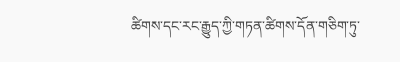ཚིགས་དང་རང་རྒྱུད་ཀྱི་གཏན་ཚིགས་དོན་གཅིག་ཏུ་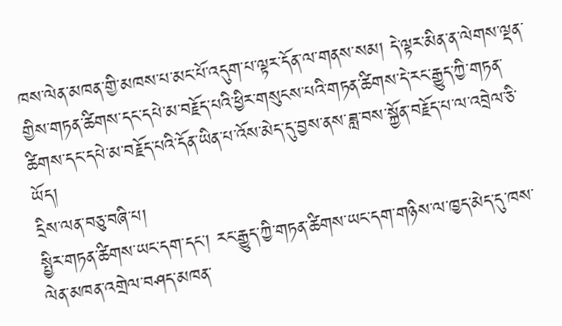ཁས་ལེན་མཁན་གྱི་མཁས་པ་མང་པོ་འདུག་པ་ལྟར་དོན་ལ་གནས་སམ། དེ་ལྟར་མིན་ན་ལེགས་ལྡན་གྱིས་གཏན་ཚིགས་དང་དཔེ་མ་བརྗོད་པའི་ཕྱིར་གསུངས་པའི་གཏན་ཚིགས་དེ་རང་རྒྱུད་ཀྱི་གཏན་ཚིགས་དང་དཔེ་མ་བརྗོད་པའི་དོན་ཡིན་པ་འོས་མེད་དུ་བྱས་ནས་ཟླ་བས་སྐྱོན་བརྗོད་པ་ལ་འབྲེལ་ཅི་ཡོད།
དྲིས་ལན་བཅུ་བཞི་པ།
སྤྱིར་གཏན་ཚིགས་ཡང་དག་དང་། རང་རྒྱུད་ཀྱི་གཏན་ཚིགས་ཡང་དག་གཉིས་ལ་ཁྱད་མེད་དུ་ཁས་ལེན་མཁན་འགྲེལ་བཤད་མཁན་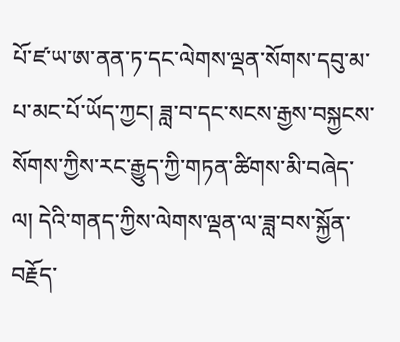པོ་ཛ་ཡ་ཨ་ནན་ཏ་དང་ལེགས་ལྡན་སོགས་དབུ་མ་པ་མང་པོ་ཡོད་ཀྱང། ཟླ་བ་དང་སངས་རྒྱས་བསྐྱངས་སོགས་ཀྱིས་རང་རྒྱུད་ཀྱི་གཏན་ཚིགས་མི་བཞེད་ལ། དེའི་གནད་ཀྱིས་ལེགས་ལྡན་ལ་ཟླ་བས་སྐྱོན་བརྗོད་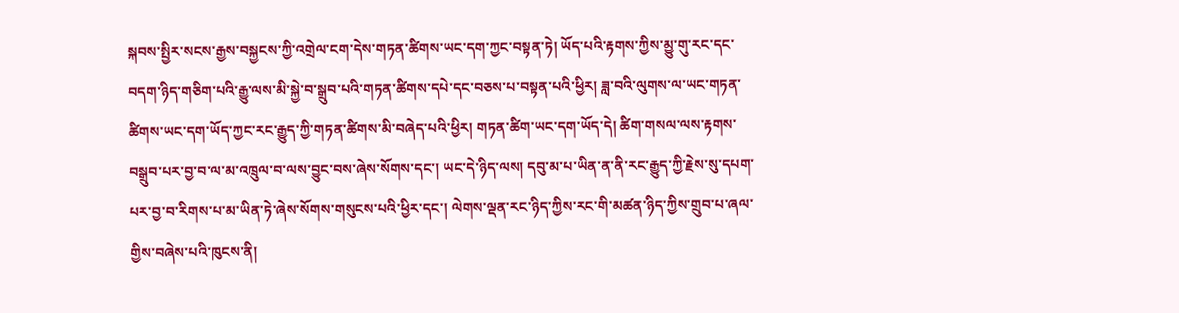སྐབས་སྤྱིར་སངས་རྒྱས་བསྐྱངས་ཀྱི་འགྲེལ་ངག་དེས་གཏན་ཚིགས་ཡང་དག་ཀྱང་བསྟན་ཏེ། ཡོད་པའི་རྟགས་ཀྱིས་མྱུ་གུ་རང་དང་བདག་ཉིད་གཅིག་པའི་རྒྱུ་ལས་མི་སྐྱེ་བ་སྒྲུབ་པའི་གཏན་ཚིགས་དཔེ་དང་བཅས་པ་བསྟན་པའི་ཕྱིར། ཟླ་བའི་ལུགས་ལ་ཡང་གཏན་ཚིགས་ཡང་དག་ཡོད་ཀྱང་རང་རྒྱུད་ཀྱི་གཏན་ཚིགས་མི་བཞེད་པའི་ཕྱིར། གཏན་ཚིག་ཡང་དག་ཡོད་དེ། ཚིག་གསལ་ལས་རྟགས་བསྒྲུབ་པར་བྱ་བ་ལ་མ་འཁྲུལ་བ་ལས་བྱུང་བས་ཞེས་སོགས་དང་། ཡང་དེ་ཉིད་ལས། དབུ་མ་པ་ཡིན་ན་ནི་རང་རྒྱུད་ཀྱི་རྗེས་སུ་དཔག་པར་བྱ་བ་རིགས་པ་མ་ཡིན་ཏེ་ཞེས་སོགས་གསུངས་པའི་ཕྱིར་དང་། ལེགས་ལྡན་རང་ཉིད་ཀྱིས་རང་གི་མཚན་ཉིད་ཀྱིས་གྲུབ་པ་ཞལ་གྱིས་བཞེས་པའི་ཁུངས་ནི།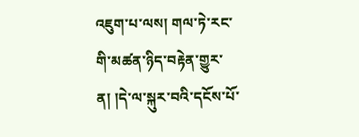འཇུག་པ་ལས། གལ་ཏེ་རང་གི་མཚན་ཉིད་བརྟེན་གྱུར་ན། །དེ་ལ་སྐུར་བའི་དངོས་པོ་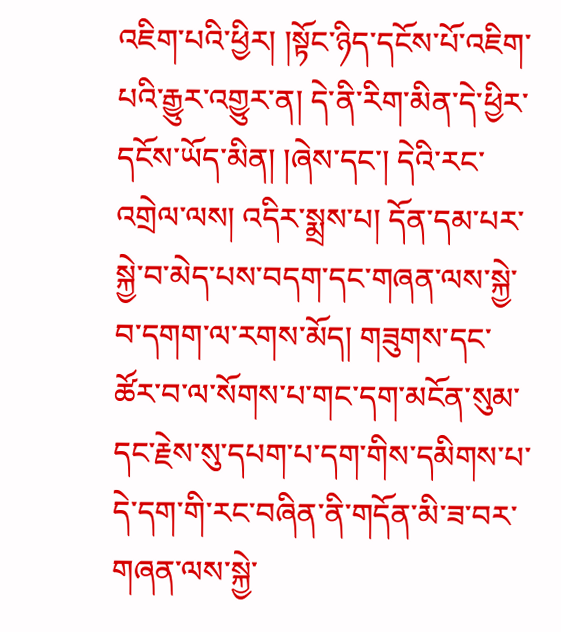འཇིག་པའི་ཕྱིར། །སྟོང་ཉིད་དངོས་པོ་འཇིག་པའི་རྒྱུར་འགྱུར་ན། དེ་ནི་རིག་མིན་དེ་ཕྱིར་དངོས་ཡོད་མིན། །ཞེས་དང་། དེའི་རང་འགྲེལ་ལས། འདིར་སྨྲས་པ། དོན་དམ་པར་སྐྱེ་བ་མེད་པས་བདག་དང་གཞན་ལས་སྐྱེ་བ་དགག་ལ་རགས་མོད། གཟུགས་དང་ཚོར་བ་ལ་སོགས་པ་གང་དག་མངོན་སུམ་དང་རྗེས་སུ་དཔག་པ་དག་གིས་དམིགས་པ་དེ་དག་གི་རང་བཞིན་ནི་གདོན་མི་ཟ་བར་གཞན་ལས་སྐྱེ་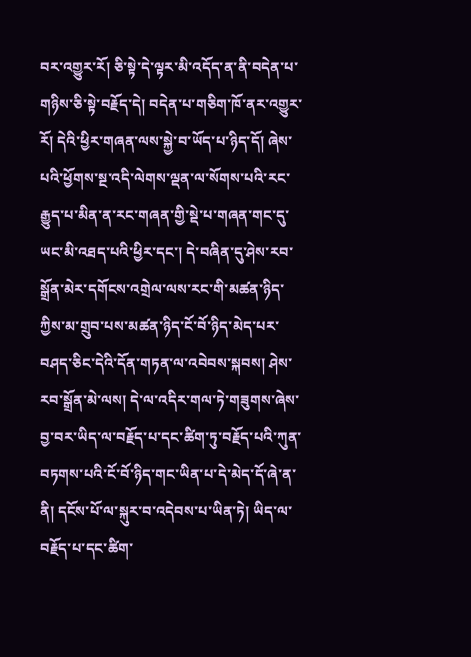བར་འགྱུར་རོ། ཅི་སྟེ་དེ་ལྟར་མི་འདོད་ན་ནི་བདེན་པ་གཉིས་ཅི་སྟེ་བརྗོད་དེ། བདེན་པ་གཅིག་ཁོ་ནར་འགྱུར་རོ། དེའི་ཕྱིར་གཞན་ལས་སྐྱེ་བ་ཡོད་པ་ཉིད་དོ། ཞེས་པའི་ཕྱོགས་སྔ་འདི་ལེགས་ལྡན་ལ་སོགས་པའི་རང་རྒྱུད་པ་མིན་ན་རང་གཞན་གྱི་སྡེ་པ་གཞན་གང་དུ་ཡང་མི་འཐད་པའི་ཕྱིར་དང་། དེ་བཞིན་དུ་ཤེས་རབ་སྒྲོན་མེར་དགོངས་འགྲེལ་ལས་རང་གི་མཚན་ཉིད་ཀྱིས་མ་གྲུབ་པས་མཚན་ཉིད་ངོ་བོ་ཉིད་མེད་པར་བཤད་ཅིང་དེའི་དོན་གཏན་ལ་འབེབས་སྐབས། ཤེས་རབ་སྒྲོན་མེ་ལས། དེ་ལ་འདིར་གལ་ཏེ་གཟུགས་ཞེས་བྱ་བར་ཡིད་ལ་བརྗོད་པ་དང་ཚིག་ཏུ་བརྗོད་པའི་ཀུན་བཏགས་པའི་ངོ་བོ་ཉིད་གང་ཡིན་པ་དེ་མེད་དོ་ཞེ་ན་ནི། དངོས་པོ་ལ་སྐུར་བ་འདེབས་པ་ཡིན་ཏེ། ཡིད་ལ་བརྗོད་པ་དང་ཚིག་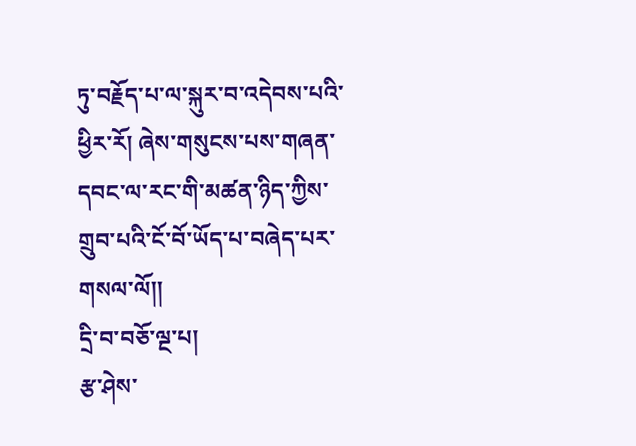ཏུ་བརྗོད་པ་ལ་སྐུར་བ་འདེབས་པའི་ཕྱིར་རོ། ཞེས་གསུངས་པས་གཞན་དབང་ལ་རང་གི་མཚན་ཉིད་ཀྱིས་གྲུབ་པའི་ངོ་བོ་ཡོད་པ་བཞེད་པར་གསལ་ལོ།།
དྲི་བ་བཅོ་ལྔ་པ།
རྩ་ཤེས་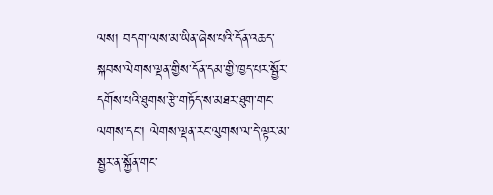ལས། བདག་ལས་མ་ཡིན་ཞེས་པའི་དོན་འཆད་སྐབས་ལེགས་ལྡན་གྱིས་དོན་དམ་གྱི་ཁྱད་པར་སྦྱོར་དགོས་པའི་ཐུགས་རྩེ་གཏོད་ས་མཐར་ཐུག་གང་ལགས་དང་། ལེགས་ལྡན་རང་ལུགས་ལ་དེ་ལྟར་མ་སྦྱར་ན་སྐྱོན་གང་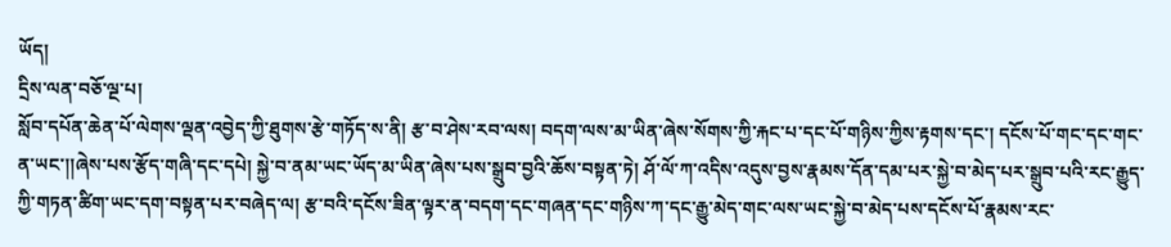ཡོད།
དྲིས་ལན་བཅོ་ལྔ་པ།
སློབ་དཔོན་ཆེན་པོ་ལེགས་ལྡན་འབྱེད་ཀྱི་ཐུགས་རྩེ་གཏོད་ས་ནི། རྩ་བ་ཤེས་རབ་ལས། བདག་ལས་མ་ཡིན་ཞེས་སོགས་ཀྱི་རྐང་པ་དང་པོ་གཉིས་ཀྱིས་རྟགས་དང་། དངོས་པོ་གང་དང་གང་ན་ཡང་།།ཞེས་པས་རྩོད་གཞི་དང་དཔེ། སྐྱེ་བ་ནམ་ཡང་ཡོད་མ་ཡིན་ཞེས་པས་སྒྲུབ་བྱའི་ཆོས་བསྟན་ཏེ། ཤོ་ལོ་ཀ་འདིས་འདུས་བྱས་རྣམས་དོན་དམ་པར་སྐྱེ་བ་མེད་པར་སྒྲུབ་པའི་རང་རྒྱུད་ཀྱི་གཏན་ཚིག་ཡང་དག་བསྟན་པར་བཞེད་ལ། རྩ་བའི་དངོས་ཟིན་ལྟར་ན་བདག་དང་གཞན་དང་གཉིས་ཀ་དང་རྒྱུ་མེད་གང་ལས་ཡང་སྐྱེ་བ་མེད་པས་དངོས་པོ་རྣམས་རང་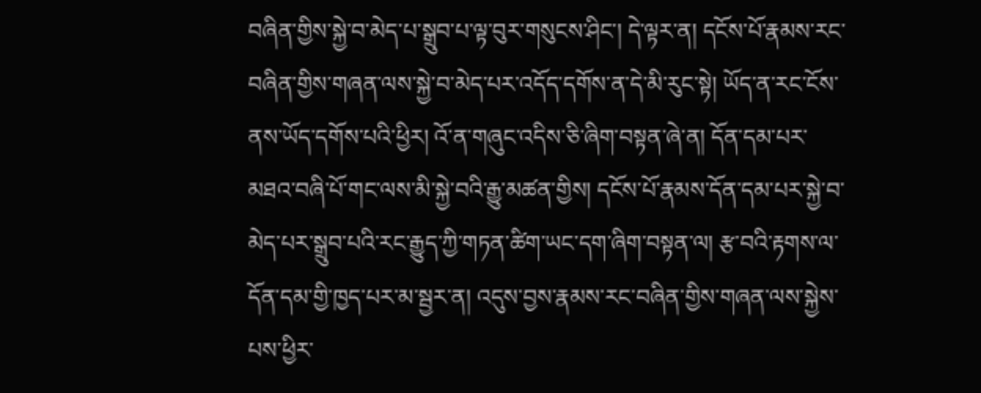བཞིན་གྱིས་སྐྱེ་བ་མེད་པ་སྒྲུབ་པ་ལྟ་བུར་གསུངས་ཤིང་། དེ་ལྟར་ན། དངོས་པོ་རྣམས་རང་བཞིན་གྱིས་གཞན་ལས་སྐྱེ་བ་མེད་པར་འདོད་དགོས་ན་དེ་མི་རུང་སྟེ། ཡོད་ན་རང་ངོས་ནས་ཡོད་དགོས་པའི་ཕྱིར། འོ་ན་གཞུང་འདིས་ཅི་ཞིག་བསྟན་ཞེ་ན། དོན་དམ་པར་མཐའ་བཞི་པོ་གང་ལས་མི་སྐྱེ་བའི་རྒྱུ་མཚན་གྱིས། དངོས་པོ་རྣམས་དོན་དམ་པར་སྐྱེ་བ་མེད་པར་སྒྲུབ་པའི་རང་རྒྱུད་ཀྱི་གཏན་ཚིག་ཡང་དག་ཞིག་བསྟན་ལ། རྩ་བའི་རྟགས་ལ་དོན་དམ་གྱི་ཁྱད་པར་མ་སྦྱར་ན། འདུས་བྱས་རྣམས་རང་བཞིན་གྱིས་གཞན་ལས་སྐྱེས་པས་ཕྱིར་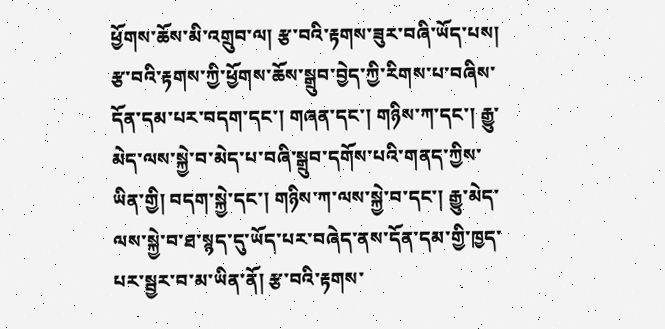ཕྱོགས་ཆོས་མི་འགྲུབ་ལ། རྩ་བའི་རྟགས་ཟུར་བཞི་ཡོད་པས། རྩ་བའི་རྟགས་ཀྱི་ཕྱོགས་ཆོས་སྒྲུབ་བྱེད་ཀྱི་རིགས་པ་བཞིས་དོན་དམ་པར་བདག་དང་། གཞན་དང་། གཉིས་ཀ་དང་། རྒྱུ་མེད་ལས་སྐྱེ་བ་མེད་པ་བཞི་སྒྲུབ་དགོས་པའི་གནད་ཀྱིས་ཡིན་གྱི། བདག་སྐྱེ་དང་། གཉིས་ཀ་ལས་སྐྱེ་བ་དང་། རྒྱུ་མེད་ལས་སྐྱེ་བ་ཐ་སྙད་དུ་ཡོད་པར་བཞེད་ནས་དོན་དམ་གྱི་ཁྱད་པར་སྦྱར་བ་མ་ཡིན་ནོ། རྩ་བའི་རྟགས་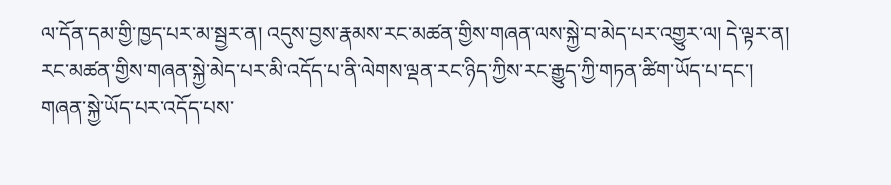ལ་དོན་དམ་གྱི་ཁྱད་པར་མ་སྦྱར་ན། འདུས་བྱས་རྣམས་རང་མཚན་གྱིས་གཞན་ལས་སྐྱེ་བ་མེད་པར་འགྱུར་ལ། དེ་ལྟར་ན། རང་མཚན་གྱིས་གཞན་སྐྱེ་མེད་པར་མི་འདོད་པ་ནི་ལེགས་ལྡན་རང་ཉིད་ཀྱིས་རང་རྒྱུད་ཀྱི་གཏན་ཚིག་ཡོད་པ་དང་། གཞན་སྐྱེ་ཡོད་པར་འདོད་པས་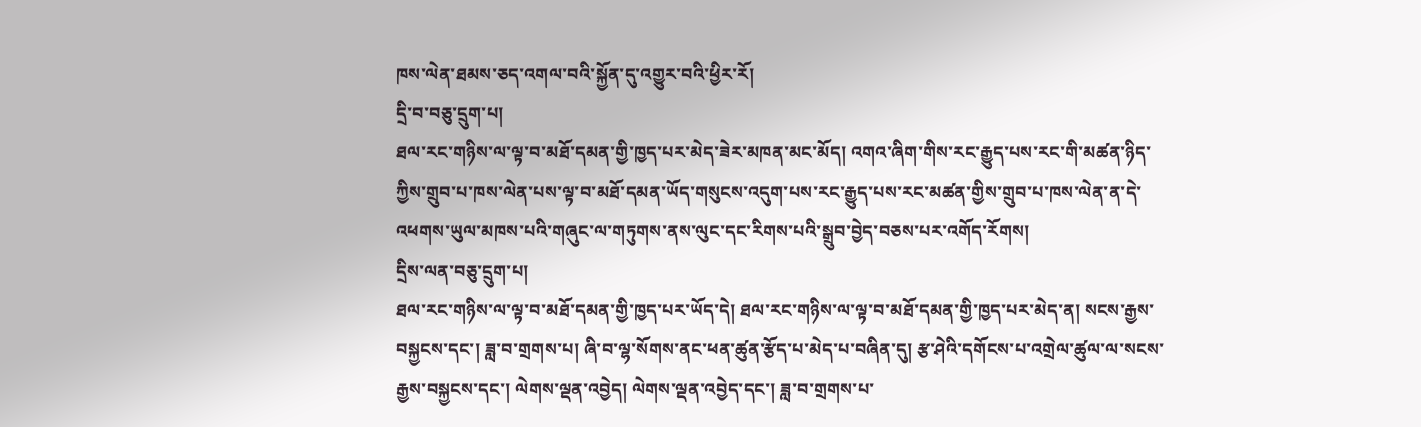ཁས་ལེན་ཐམས་ཅད་འགལ་བའི་སྐྱོན་དུ་འགྱུར་བའི་ཕྱིར་རོ།
དྲི་བ་བཅུ་དྲུག་པ།
ཐལ་རང་གཉིས་ལ་ལྟ་བ་མཐོ་དམན་གྱི་ཁྱད་པར་མེད་ཟེར་མཁན་མང་མོད། འགའ་ཞིག་གིས་རང་རྒྱུད་པས་རང་གི་མཚན་ཉིད་ཀྱིས་གྲུབ་པ་ཁས་ལེན་པས་ལྟ་བ་མཐོ་དམན་ཡོད་གསུངས་འདུག་པས་རང་རྒྱུད་པས་རང་མཚན་གྱིས་གྲུབ་པ་ཁས་ལེན་ན་དེ་འཕགས་ཡུལ་མཁས་པའི་གཞུང་ལ་གཏུགས་ནས་ལུང་དང་རིགས་པའི་སྒྲུབ་བྱེད་བཅས་པར་འགོད་རོགས།
དྲིས་ལན་བཅུ་དྲུག་པ།
ཐལ་རང་གཉིས་ལ་ལྟ་བ་མཐོ་དམན་གྱི་ཁྱད་པར་ཡོད་དེ། ཐལ་རང་གཉིས་ལ་ལྟ་བ་མཐོ་དམན་གྱི་ཁྱད་པར་མེད་ན། སངས་རྒྱས་བསྐྱངས་དང་། ཟླ་བ་གྲགས་པ། ཞི་བ་ལྷ་སོགས་ནང་ཕན་ཚུན་རྩོད་པ་མེད་པ་བཞིན་དུ། རྩ་ཤེའི་དགོངས་པ་འགྲེལ་ཚུལ་ལ་སངས་རྒྱས་བསྐྱངས་དང་། ལེགས་ལྡན་འབྱེད། ལེགས་ལྡན་འབྱེད་དང་། ཟླ་བ་གྲགས་པ་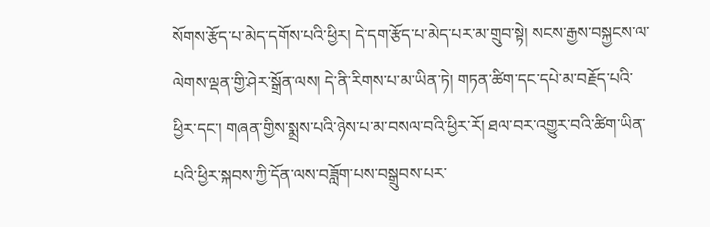སོགས་རྩོད་པ་མེད་དགོས་པའི་ཕྱིར། དེ་དག་རྩོད་པ་མེད་པར་མ་གྲུབ་སྟེ། སངས་རྒྱས་བསྐྱངས་ལ་ལེགས་ལྡན་གྱི་ཤེར་སྒྲོན་ལས། དེ་ནི་རིགས་པ་མ་ཡིན་ཏེ། གཏན་ཚིག་དང་དཔེ་མ་བརྗོད་པའི་ཕྱིར་དང་། གཞན་གྱིས་སྨྲས་པའི་ཉེས་པ་མ་བསལ་བའི་ཕྱིར་རོ། ཐལ་བར་འགྱུར་བའི་ཚིག་ཡིན་པའི་ཕྱིར་སྐབས་ཀྱི་དོན་ལས་བཟློག་པས་བསྒྲུབས་པར་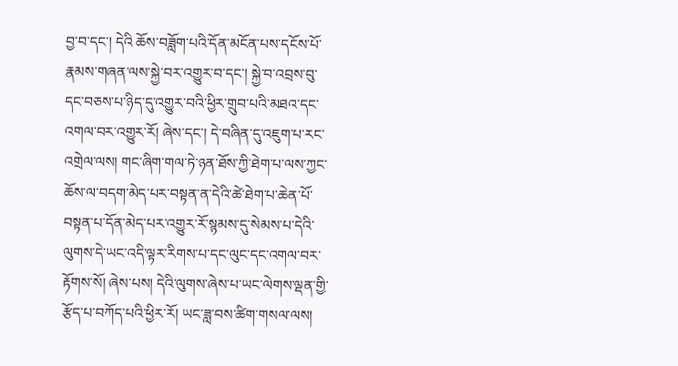བྱ་བ་དང་། དེའི ཆོས་བཟློག་པའི་དོན་མངོན་པས་དངོས་པོ་རྣམས་གཞན་ལས་སྐྱེ་བར་འགྱུར་བ་དང་། སྐྱེ་བ་འབྲས་བུ་དང་བཅས་པ་ཉིད་དུ་འགྱུར་བའི་ཕྱིར་གྲུབ་པའི་མཐའ་དང་འགལ་བར་འགྱུར་རོ། ཞེས་དང་། དེ་བཞིན་དུ་འཇུག་པ་རང་འགྲེལ་ལས། གང་ཞིག་གལ་ཏེ་ཉན་ཐོས་ཀྱི་ཐེག་པ་ལས་ཀྱང་ཆོས་ལ་བདག་མེད་པར་བསྟན་ན་དེའི་ཚེ་ཐེག་པ་ཆེན་པོ་བསྟན་པ་དོན་མེད་པར་འགྱུར་རོ་སྙམས་དུ་སེམས་པ་དེའི་ལུགས་དེ་ཡང་འདི་ལྟར་རིགས་པ་དང་ལུང་དང་འགལ་བར་རྟོགས་སོ། ཞེས་པས། དེའི་ལུགས་ཞེས་པ་ཡང་ལེགས་ལྡན་གྱི་རྩོད་པ་བཀོད་པའི་ཕྱིར་རོ། ཡང་ཟླ་བས་ཚིག་གསལ་ལས།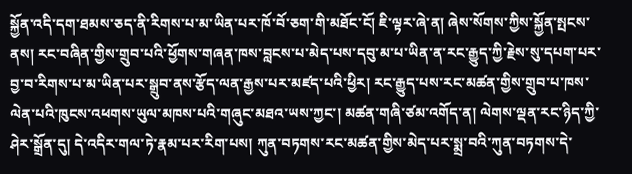སྐྱོན་འདི་དག་ཐམས་ཅད་ནི་རིགས་པ་མ་ཡིན་པར་ཁོ་བོ་ཅག་གི་མཐོང་ངོ། ཇི་ལྟར་ཞེ་ན། ཞེས་སོགས་ཀྱིས་སྐྱོན་སྤངས་ནས། རང་བཞིན་གྱིས་གྲུབ་པའི་ཕྱོགས་གཞན་ཁས་བླངས་པ་མེད་པས་དབུ་མ་པ་ཡིན་ན་རང་རྒྱུད་ཀྱི་རྗེས་སུ་དཔག་པར་བྱ་བ་རིགས་པ་མ་ཡིན་པར་སྒྲུབ་ནས་རྩོད་ལན་རྒྱས་པར་མཛད་པའི་ཕྱིར། རང་རྒྱུད་པས་རང་མཚན་གྱིས་གྲུབ་པ་ཁས་ལེན་པའི་ཁུངས་འཕགས་ཡུལ་མཁས་པའི་གཞུང་མཐའ་ཡས་ཀྱང་། མཚན་གཞི་ཙམ་འགོད་ན། ལེགས་ལྡན་རང་ཉིད་ཀྱི་ཤེར་སྒྲོན་དུ། དེ་འདིར་གལ་ཏེ་རྣམ་པར་རིག་པས། ཀུན་བཏགས་རང་མཚན་གྱིས་མེད་པར་སྨྲ་བའི་ཀུན་བཏགས་དེ་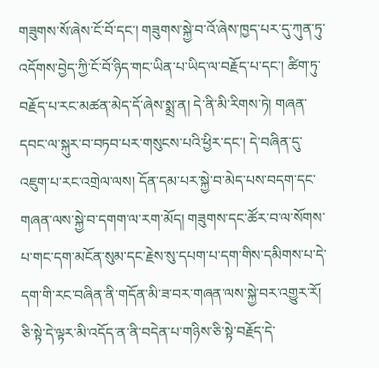གཟུགས་སོ་ཞེས་ངོ་བོ་དང་། གཟུགས་སྐྱེ་བ་འོ་ཞེས་ཁྱད་པར་དུ་ཀུན་ཏུ་འདོགས་བྱེད་ཀྱི་ངོ་བོ་ཉིད་གང་ཡིན་པ་ཡིད་ལ་བརྗོད་པ་དང་། ཚིག་ཏུ་བརྗོད་པ་རང་མཚན་མེད་དོ་ཞེས་སྨྲ་ན། དེ་ནི་མི་རིགས་ཏེ། གཞན་དབང་ལ་སྐུར་བ་བཏབ་པར་གསུངས་པའི་ཕྱིར་དང་། དེ་བཞིན་དུ་འཇུག་པ་རང་འགྲེལ་ལས། དོན་དམ་པར་སྐྱེ་བ་མེད་པས་བདག་དང་གཞན་ལས་སྐྱེ་བ་དགག་ལ་རག་མོད། གཟུགས་དང་ཚོར་བ་ལ་སོགས་པ་གང་དག་མངོན་སུམ་དང་རྗེས་སུ་དཔག་པ་དག་གིས་དམིགས་པ་དེ་དག་གི་རང་བཞིན་ནི་གདོན་མི་ཟ་བར་གཞན་ལས་སྐྱེ་བར་འགྱུར་རོ། ཅི་སྟེ་དེ་ལྟར་མི་འདོད་ན་ནི་བདེན་པ་གཉིས་ཅི་སྟེ་བརྗོད་དེ་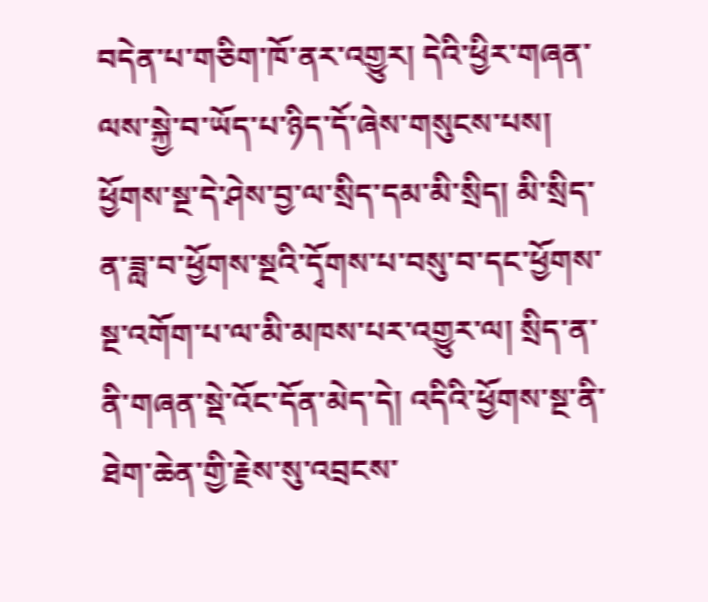བདེན་པ་གཅིག་ཁོ་ནར་འགྱུར། དེའི་ཕྱིར་གཞན་ལས་སྐྱེ་བ་ཡོད་པ་ཉིད་དོ་ཞེས་གསུངས་པས། ཕྱོགས་སྔ་དེ་ཤེས་བྱ་ལ་སྲིད་དམ་མི་སྲིད། མི་སྲིད་ན་ཟླ་བ་ཕྱོགས་སྔའི་དྭོགས་པ་བསུ་བ་དང་ཕྱོགས་སྔ་འགོག་པ་ལ་མི་མཁས་པར་འགྱུར་ལ། སྲིད་ན་ནི་གཞན་སྡེ་འོང་དོན་མེད་དེ། འདིའི་ཕྱོགས་སྔ་ནི་ཐེག་ཆེན་གྱི་རྗེས་སུ་འབྲངས་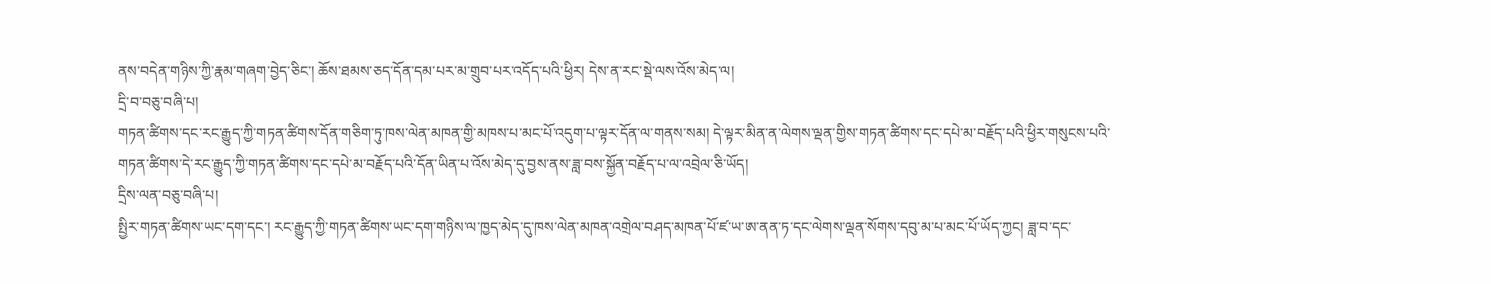ནས་བདེན་གཉིས་ཀྱི་རྣམ་གཞག་བྱེད་ཅིང་། ཆོས་ཐམས་ཅད་དོན་དམ་པར་མ་གྲུབ་པར་འདོད་པའི་ཕྱིར། དེས་ན་རང་སྡེ་ལས་འོས་མེད་ལ།
དྲི་བ་བཅུ་བཞི་པ།
གཏན་ཚིགས་དང་རང་རྒྱུད་ཀྱི་གཏན་ཚིགས་དོན་གཅིག་ཏུ་ཁས་ལེན་མཁན་གྱི་མཁས་པ་མང་པོ་འདུག་པ་ལྟར་དོན་ལ་གནས་སམ། དེ་ལྟར་མིན་ན་ལེགས་ལྡན་གྱིས་གཏན་ཚིགས་དང་དཔེ་མ་བརྗོད་པའི་ཕྱིར་གསུངས་པའི་གཏན་ཚིགས་དེ་རང་རྒྱུད་ཀྱི་གཏན་ཚིགས་དང་དཔེ་མ་བརྗོད་པའི་དོན་ཡིན་པ་འོས་མེད་དུ་བྱས་ནས་ཟླ་བས་སྐྱོན་བརྗོད་པ་ལ་འབྲེལ་ཅི་ཡོད།
དྲིས་ལན་བཅུ་བཞི་པ།
སྤྱིར་གཏན་ཚིགས་ཡང་དག་དང་། རང་རྒྱུད་ཀྱི་གཏན་ཚིགས་ཡང་དག་གཉིས་ལ་ཁྱད་མེད་དུ་ཁས་ལེན་མཁན་འགྲེལ་བཤད་མཁན་པོ་ཛ་ཡ་ཨ་ནན་ཏ་དང་ལེགས་ལྡན་སོགས་དབུ་མ་པ་མང་པོ་ཡོད་ཀྱང། ཟླ་བ་དང་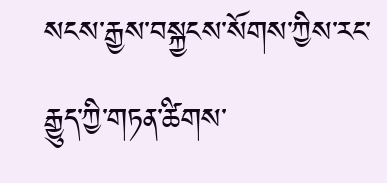སངས་རྒྱས་བསྐྱངས་སོགས་ཀྱིས་རང་རྒྱུད་ཀྱི་གཏན་ཚིགས་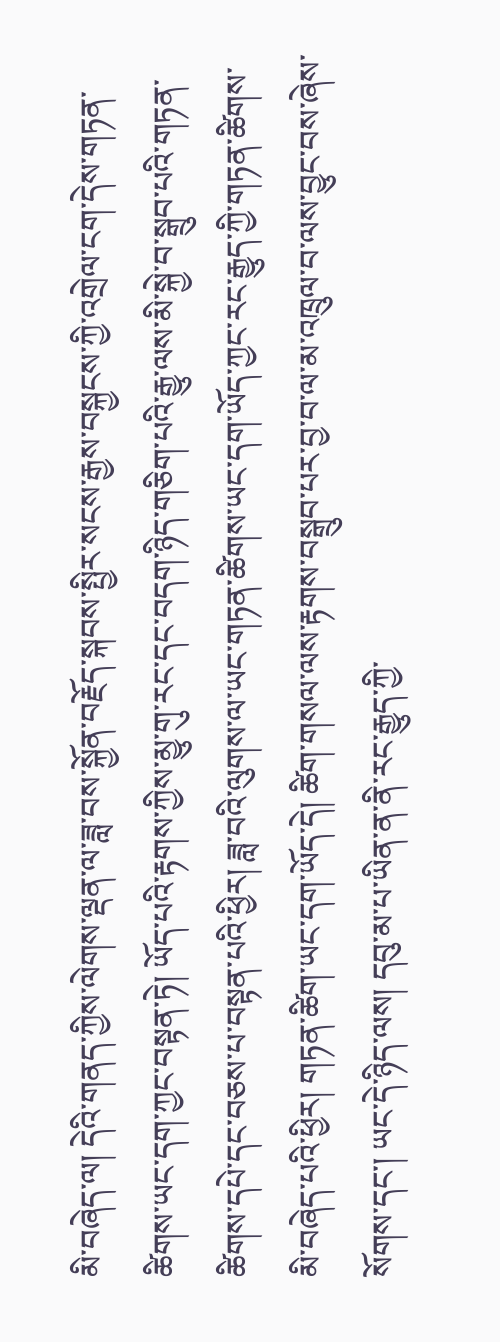མི་བཞེད་ལ། དེའི་གནད་ཀྱིས་ལེགས་ལྡན་ལ་ཟླ་བས་སྐྱོན་བརྗོད་སྐབས་སྤྱིར་སངས་རྒྱས་བསྐྱངས་ཀྱི་འགྲེལ་ངག་དེས་གཏན་ཚིགས་ཡང་དག་ཀྱང་བསྟན་ཏེ། ཡོད་པའི་རྟགས་ཀྱིས་མྱུ་གུ་རང་དང་བདག་ཉིད་གཅིག་པའི་རྒྱུ་ལས་མི་སྐྱེ་བ་སྒྲུབ་པའི་གཏན་ཚིགས་དཔེ་དང་བཅས་པ་བསྟན་པའི་ཕྱིར། ཟླ་བའི་ལུགས་ལ་ཡང་གཏན་ཚིགས་ཡང་དག་ཡོད་ཀྱང་རང་རྒྱུད་ཀྱི་གཏན་ཚིགས་མི་བཞེད་པའི་ཕྱིར། གཏན་ཚིག་ཡང་དག་ཡོད་དེ། ཚིག་གསལ་ལས་རྟགས་བསྒྲུབ་པར་བྱ་བ་ལ་མ་འཁྲུལ་བ་ལས་བྱུང་བས་ཞེས་སོགས་དང་། ཡང་དེ་ཉིད་ལས། དབུ་མ་པ་ཡིན་ན་ནི་རང་རྒྱུད་ཀྱི་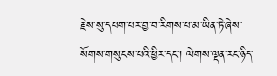རྗེས་སུ་དཔག་པར་བྱ་བ་རིགས་པ་མ་ཡིན་ཏེ་ཞེས་སོགས་གསུངས་པའི་ཕྱིར་དང་། ལེགས་ལྡན་རང་ཉིད་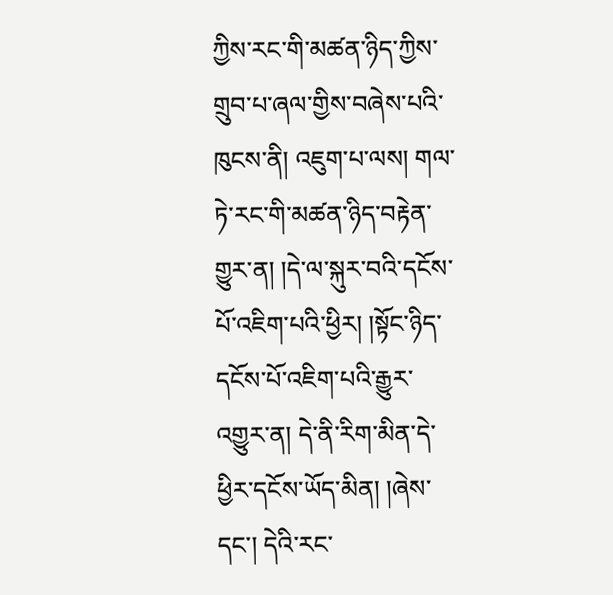ཀྱིས་རང་གི་མཚན་ཉིད་ཀྱིས་གྲུབ་པ་ཞལ་གྱིས་བཞེས་པའི་ཁུངས་ནི། འཇུག་པ་ལས། གལ་ཏེ་རང་གི་མཚན་ཉིད་བརྟེན་གྱུར་ན། །དེ་ལ་སྐུར་བའི་དངོས་པོ་འཇིག་པའི་ཕྱིར། །སྟོང་ཉིད་དངོས་པོ་འཇིག་པའི་རྒྱུར་འགྱུར་ན། དེ་ནི་རིག་མིན་དེ་ཕྱིར་དངོས་ཡོད་མིན། །ཞེས་དང་། དེའི་རང་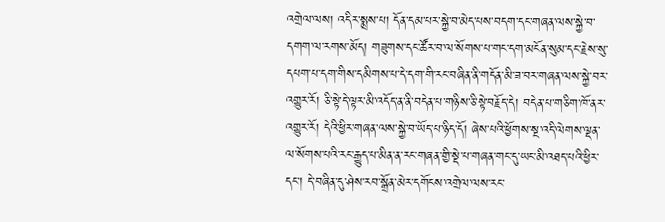འགྲེལ་ལས། འདིར་སྨྲས་པ། དོན་དམ་པར་སྐྱེ་བ་མེད་པས་བདག་དང་གཞན་ལས་སྐྱེ་བ་དགག་ལ་རགས་མོད། གཟུགས་དང་ཚོར་བ་ལ་སོགས་པ་གང་དག་མངོན་སུམ་དང་རྗེས་སུ་དཔག་པ་དག་གིས་དམིགས་པ་དེ་དག་གི་རང་བཞིན་ནི་གདོན་མི་ཟ་བར་གཞན་ལས་སྐྱེ་བར་འགྱུར་རོ། ཅི་སྟེ་དེ་ལྟར་མི་འདོད་ན་ནི་བདེན་པ་གཉིས་ཅི་སྟེ་བརྗོད་དེ། བདེན་པ་གཅིག་ཁོ་ནར་འགྱུར་རོ། དེའི་ཕྱིར་གཞན་ལས་སྐྱེ་བ་ཡོད་པ་ཉིད་དོ། ཞེས་པའི་ཕྱོགས་སྔ་འདི་ལེགས་ལྡན་ལ་སོགས་པའི་རང་རྒྱུད་པ་མིན་ན་རང་གཞན་གྱི་སྡེ་པ་གཞན་གང་དུ་ཡང་མི་འཐད་པའི་ཕྱིར་དང་། དེ་བཞིན་དུ་ཤེས་རབ་སྒྲོན་མེར་དགོངས་འགྲེལ་ལས་རང་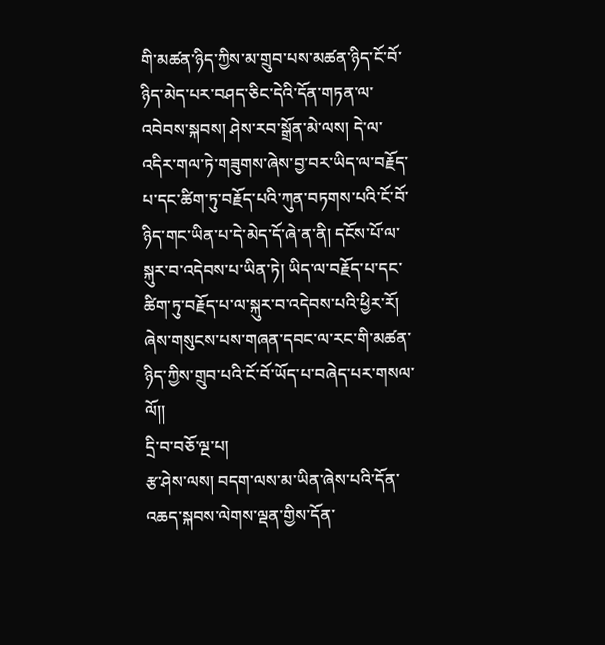གི་མཚན་ཉིད་ཀྱིས་མ་གྲུབ་པས་མཚན་ཉིད་ངོ་བོ་ཉིད་མེད་པར་བཤད་ཅིང་དེའི་དོན་གཏན་ལ་འབེབས་སྐབས། ཤེས་རབ་སྒྲོན་མེ་ལས། དེ་ལ་འདིར་གལ་ཏེ་གཟུགས་ཞེས་བྱ་བར་ཡིད་ལ་བརྗོད་པ་དང་ཚིག་ཏུ་བརྗོད་པའི་ཀུན་བཏགས་པའི་ངོ་བོ་ཉིད་གང་ཡིན་པ་དེ་མེད་དོ་ཞེ་ན་ནི། དངོས་པོ་ལ་སྐུར་བ་འདེབས་པ་ཡིན་ཏེ། ཡིད་ལ་བརྗོད་པ་དང་ཚིག་ཏུ་བརྗོད་པ་ལ་སྐུར་བ་འདེབས་པའི་ཕྱིར་རོ། ཞེས་གསུངས་པས་གཞན་དབང་ལ་རང་གི་མཚན་ཉིད་ཀྱིས་གྲུབ་པའི་ངོ་བོ་ཡོད་པ་བཞེད་པར་གསལ་ལོ།།
དྲི་བ་བཅོ་ལྔ་པ།
རྩ་ཤེས་ལས། བདག་ལས་མ་ཡིན་ཞེས་པའི་དོན་འཆད་སྐབས་ལེགས་ལྡན་གྱིས་དོན་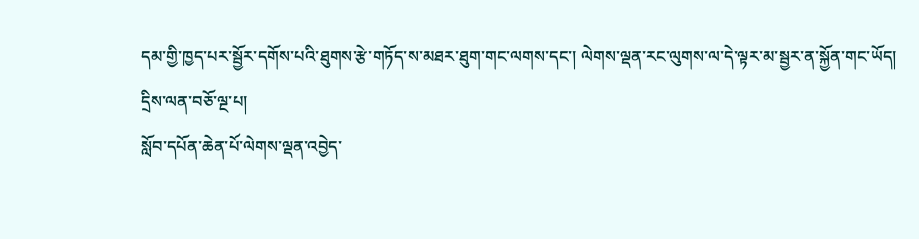དམ་གྱི་ཁྱད་པར་སྦྱོར་དགོས་པའི་ཐུགས་རྩེ་གཏོད་ས་མཐར་ཐུག་གང་ལགས་དང་། ལེགས་ལྡན་རང་ལུགས་ལ་དེ་ལྟར་མ་སྦྱར་ན་སྐྱོན་གང་ཡོད།
དྲིས་ལན་བཅོ་ལྔ་པ།
སློབ་དཔོན་ཆེན་པོ་ལེགས་ལྡན་འབྱེད་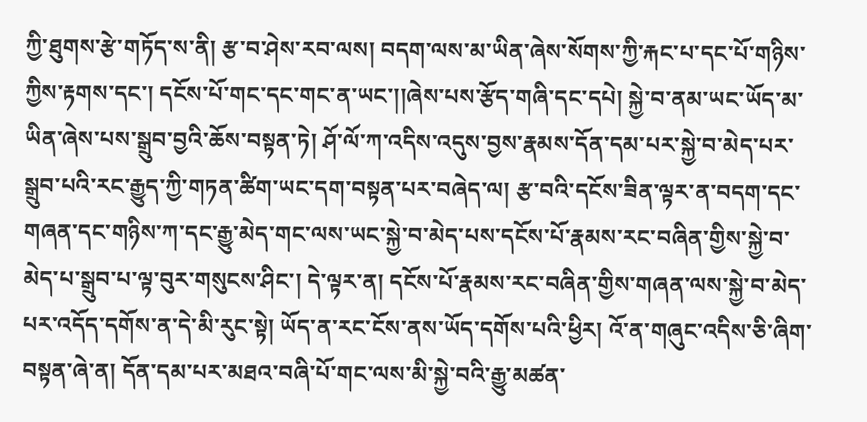ཀྱི་ཐུགས་རྩེ་གཏོད་ས་ནི། རྩ་བ་ཤེས་རབ་ལས། བདག་ལས་མ་ཡིན་ཞེས་སོགས་ཀྱི་རྐང་པ་དང་པོ་གཉིས་ཀྱིས་རྟགས་དང་། དངོས་པོ་གང་དང་གང་ན་ཡང་།།ཞེས་པས་རྩོད་གཞི་དང་དཔེ། སྐྱེ་བ་ནམ་ཡང་ཡོད་མ་ཡིན་ཞེས་པས་སྒྲུབ་བྱའི་ཆོས་བསྟན་ཏེ། ཤོ་ལོ་ཀ་འདིས་འདུས་བྱས་རྣམས་དོན་དམ་པར་སྐྱེ་བ་མེད་པར་སྒྲུབ་པའི་རང་རྒྱུད་ཀྱི་གཏན་ཚིག་ཡང་དག་བསྟན་པར་བཞེད་ལ། རྩ་བའི་དངོས་ཟིན་ལྟར་ན་བདག་དང་གཞན་དང་གཉིས་ཀ་དང་རྒྱུ་མེད་གང་ལས་ཡང་སྐྱེ་བ་མེད་པས་དངོས་པོ་རྣམས་རང་བཞིན་གྱིས་སྐྱེ་བ་མེད་པ་སྒྲུབ་པ་ལྟ་བུར་གསུངས་ཤིང་། དེ་ལྟར་ན། དངོས་པོ་རྣམས་རང་བཞིན་གྱིས་གཞན་ལས་སྐྱེ་བ་མེད་པར་འདོད་དགོས་ན་དེ་མི་རུང་སྟེ། ཡོད་ན་རང་ངོས་ནས་ཡོད་དགོས་པའི་ཕྱིར། འོ་ན་གཞུང་འདིས་ཅི་ཞིག་བསྟན་ཞེ་ན། དོན་དམ་པར་མཐའ་བཞི་པོ་གང་ལས་མི་སྐྱེ་བའི་རྒྱུ་མཚན་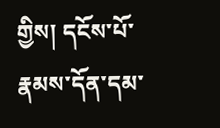གྱིས། དངོས་པོ་རྣམས་དོན་དམ་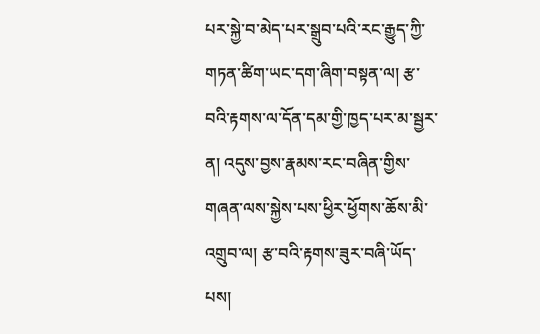པར་སྐྱེ་བ་མེད་པར་སྒྲུབ་པའི་རང་རྒྱུད་ཀྱི་གཏན་ཚིག་ཡང་དག་ཞིག་བསྟན་ལ། རྩ་བའི་རྟགས་ལ་དོན་དམ་གྱི་ཁྱད་པར་མ་སྦྱར་ན། འདུས་བྱས་རྣམས་རང་བཞིན་གྱིས་གཞན་ལས་སྐྱེས་པས་ཕྱིར་ཕྱོགས་ཆོས་མི་འགྲུབ་ལ། རྩ་བའི་རྟགས་ཟུར་བཞི་ཡོད་པས།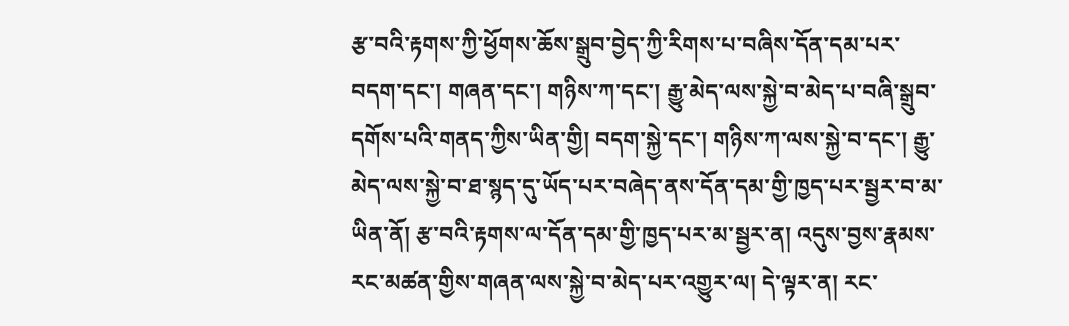རྩ་བའི་རྟགས་ཀྱི་ཕྱོགས་ཆོས་སྒྲུབ་བྱེད་ཀྱི་རིགས་པ་བཞིས་དོན་དམ་པར་བདག་དང་། གཞན་དང་། གཉིས་ཀ་དང་། རྒྱུ་མེད་ལས་སྐྱེ་བ་མེད་པ་བཞི་སྒྲུབ་དགོས་པའི་གནད་ཀྱིས་ཡིན་གྱི། བདག་སྐྱེ་དང་། གཉིས་ཀ་ལས་སྐྱེ་བ་དང་། རྒྱུ་མེད་ལས་སྐྱེ་བ་ཐ་སྙད་དུ་ཡོད་པར་བཞེད་ནས་དོན་དམ་གྱི་ཁྱད་པར་སྦྱར་བ་མ་ཡིན་ནོ། རྩ་བའི་རྟགས་ལ་དོན་དམ་གྱི་ཁྱད་པར་མ་སྦྱར་ན། འདུས་བྱས་རྣམས་རང་མཚན་གྱིས་གཞན་ལས་སྐྱེ་བ་མེད་པར་འགྱུར་ལ། དེ་ལྟར་ན། རང་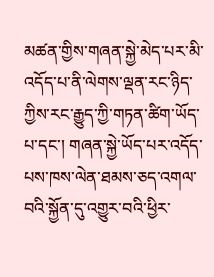མཚན་གྱིས་གཞན་སྐྱེ་མེད་པར་མི་འདོད་པ་ནི་ལེགས་ལྡན་རང་ཉིད་ཀྱིས་རང་རྒྱུད་ཀྱི་གཏན་ཚིག་ཡོད་པ་དང་། གཞན་སྐྱེ་ཡོད་པར་འདོད་པས་ཁས་ལེན་ཐམས་ཅད་འགལ་བའི་སྐྱོན་དུ་འགྱུར་བའི་ཕྱིར་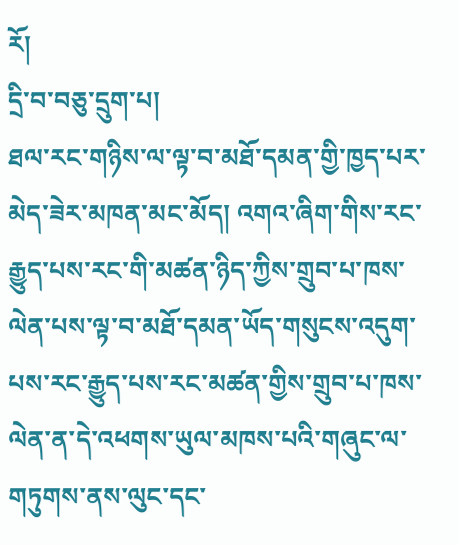རོ།
དྲི་བ་བཅུ་དྲུག་པ།
ཐལ་རང་གཉིས་ལ་ལྟ་བ་མཐོ་དམན་གྱི་ཁྱད་པར་མེད་ཟེར་མཁན་མང་མོད། འགའ་ཞིག་གིས་རང་རྒྱུད་པས་རང་གི་མཚན་ཉིད་ཀྱིས་གྲུབ་པ་ཁས་ལེན་པས་ལྟ་བ་མཐོ་དམན་ཡོད་གསུངས་འདུག་པས་རང་རྒྱུད་པས་རང་མཚན་གྱིས་གྲུབ་པ་ཁས་ལེན་ན་དེ་འཕགས་ཡུལ་མཁས་པའི་གཞུང་ལ་གཏུགས་ནས་ལུང་དང་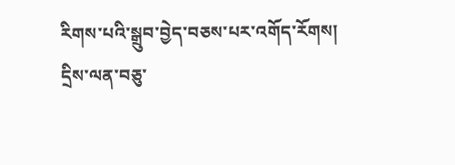རིགས་པའི་སྒྲུབ་བྱེད་བཅས་པར་འགོད་རོགས།
དྲིས་ལན་བཅུ་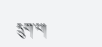དྲུག་པ།